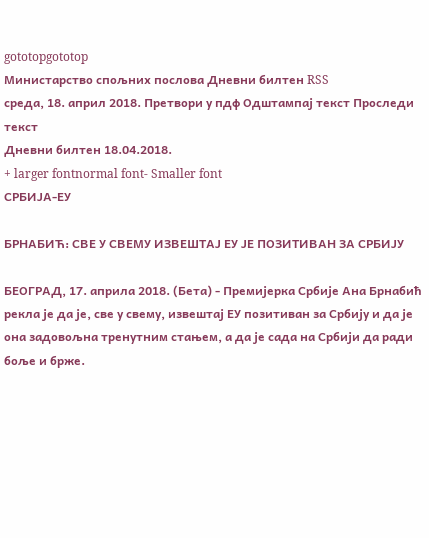gototopgototop
Министарство спољних послова Дневни билтен RSS
среда, 18. април 2018. Претвори у пдф Одштампај текст Проследи текст
Дневни билтен 18.04.2018.
+ larger fontnormal font- Smaller font
СРБИЈА-ЕУ

БРНАБИЋ: СВЕ У СВЕМУ ИЗВЕШТАЈ ЕУ ЈЕ ПОЗИТИВАН ЗА СРБИЈУ

БЕОГРАД, 17. априла 2018. (Бета) - Премијерка Србије Ана Брнабић рекла је да је, све у свему, извештај ЕУ позитиван за Србију и да је она задовољна тренутним стањем, а да је сада на Србији да ради боље и брже.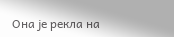Она је рекла на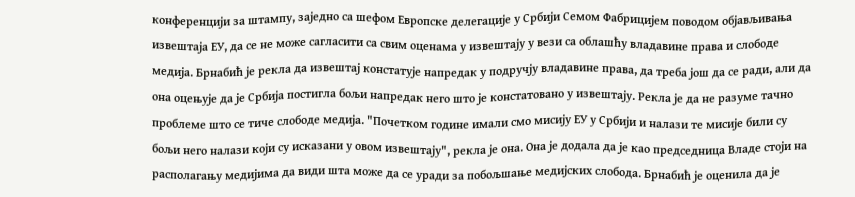конференцији за штампу, заједно са шефом Европске делегације у Србији Семом Фабрицијем поводом објављивања извештаја ЕУ, да се не може сагласити са свим оценама у извештају у вези са облашћу владавине права и слободе медија. Брнабић је рекла да извештај констатује напредак у подручју владавине права, да треба још да се ради, али да она оцењује да је Србија постигла бољи напредак него што је констатовано у извештају. Рекла је да не разуме тачно проблеме што се тиче слободе медија. "Почетком године имали смо мисију ЕУ у Србији и налази те мисије били су бољи него налази који су исказани у овом извештају", рекла је она. Она је додала да је као председница Владе стоји на располагању медијима да види шта може да се уради за побољшање медијских слобода. Брнабић је оценила да је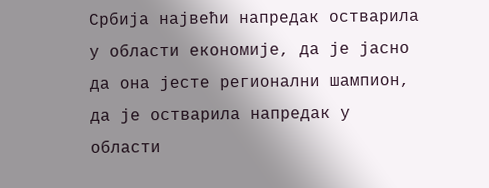Србија највећи напредак остварила у области економије, да је јасно да она јесте регионални шампион, да је остварила напредак у области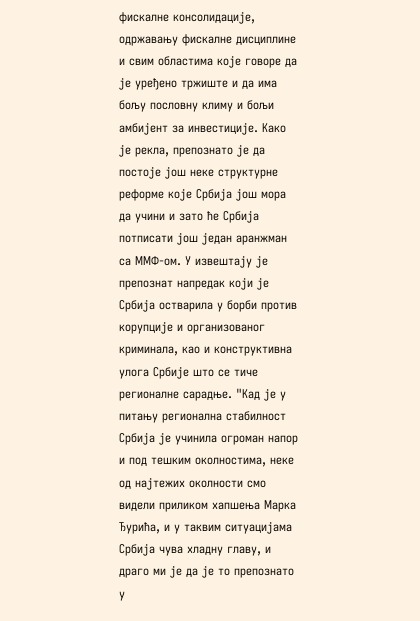фискалне консолидације, одржавању фискалне дисциплине и свим областима које говоре да је уређено тржиште и да има бољу пословну климу и бољи амбијент за инвестиције. Како је рекла, препознато је да постоје још неке структурне реформе које Србија још мора да учини и зато ће Србија потписати још један аранжман са ММФ-ом. У извештају је препознат напредак који је Србија остварила у борби против корупције и организованог криминала, као и конструктивна улога Србије што се тиче регионалне сарадње. "Кад је у питању регионална стабилност Србија је учинила огроман напор и под тешким околностима, неке од најтежих околности смо видели приликом хапшења Марка Ђурића, и у таквим ситуацијама Србија чува хладну главу, и драго ми је да је то препознато у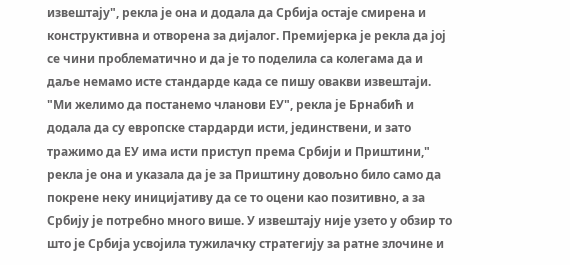извештају", рекла је она и додала да Србија остаје смирена и конструктивна и отворена за дијалог. Премијерка је рекла да јој се чини проблематично и да је то поделила са колегама да и даље немамо исте стандарде када се пишу овакви извештаји. "Ми желимо да постанемо чланови ЕУ", рекла је Брнабић и додала да су европске стардарди исти, јединствени, и зато тражимо да ЕУ има исти приступ према Србији и Приштини," рекла је она и указала да је за Приштину довољно било само да покрене неку иницијативу да се то оцени као позитивно, а за Србију је потребно много више. У извештају није узето у обзир то што је Србија усвојила тужилачку стратегију за ратне злочине и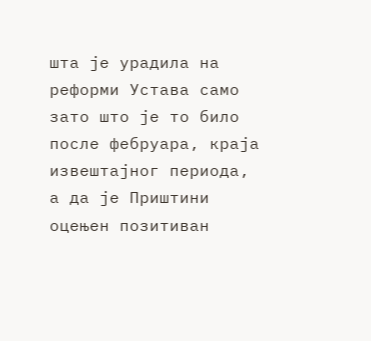шта је урадила на реформи Устава само зато што је то било после фебруара, краја извештајног периода, а да је Приштини оцењен позитиван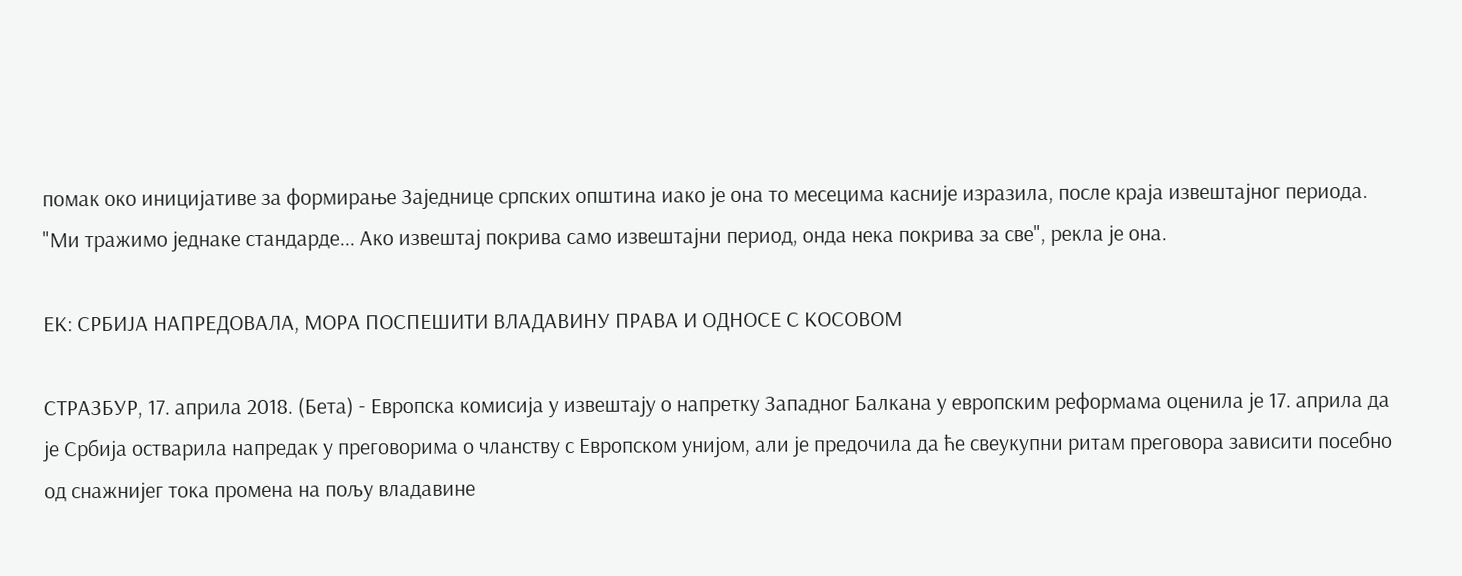помак око иницијативе за формирање Заједнице српских општина иако је она то месецима касније изразила, после краја извештајног периода. "Ми тражимо једнаке стандарде... Ако извештај покрива само извештајни период, онда нека покрива за све", рекла је она.

ЕК: СРБИЈА НАПРЕДОВАЛА, МОРА ПОСПЕШИТИ ВЛАДАВИНУ ПРАВА И ОДНОСЕ С КОСОВОМ

СТРАЗБУР, 17. априла 2018. (Бета) - Европска комисија у извештају о напретку Западног Балкана у европским реформама оценила је 17. априла да је Србија остварила напредак у преговорима о чланству с Европском унијом, али је предочила да ће свеукупни ритам преговора зависити посебно од снажнијег тока промена на пољу владавине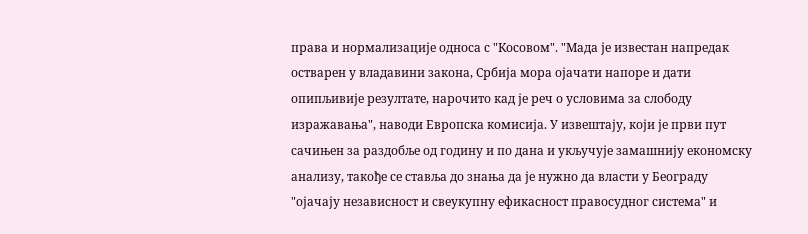права и нормализације односа с "Косовом". "Мада је известан напредак остварен у владавини закона, Србија мора ојачати напоре и дати опипљивије резултате, нарочито кад је реч о условима за слободу изражавања", наводи Европска комисија. У извештају, који је први пут сачињен за раздобље од годину и по дана и укључује замашнију економску анализу, такође се ставља до знања да је нужно да власти у Београду "ојачају независност и свеукупну ефикасност правосудног система" и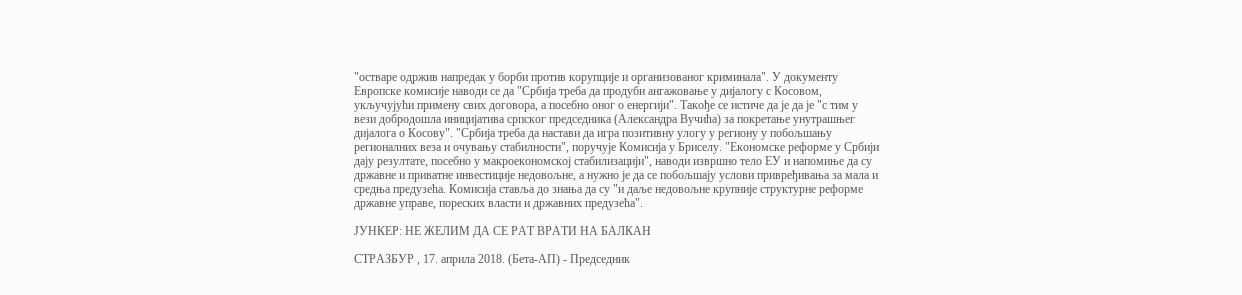"остваре одржив напредак у борби против корупције и организованог криминала". У документу Европске комисије наводи се да "Србија треба да продуби ангажовање у дијалогу с Косовом, укључујући примену свих договора, а посебно оног о енергији". Такође се истиче да је да је "с тим у вези добродошла иницијатива српског председника (Александра Вучића) за покретање унутрашњег дијалога о Косову". "Србија треба да настави да игра позитивну улогу у региону у побољшању регионалних веза и очувању стабилности", поручује Комисија у Бриселу. "Економске реформе у Србији дају резултате, посебно у макроекономској стабилизацији", наводи извршно тело ЕУ и напомиње да су државне и приватне инвестиције недовољне, а нужно је да се побољшају услови привређивања за мала и средња предузећа. Комисија ставља до знања да су "и даље недовољне крупније структурне реформе државне управе, пореских власти и државних предузећа".

ЈУНКЕР: НЕ ЖЕЛИМ ДА СЕ РАТ ВРАТИ НА БАЛКАН

СТРАЗБУР , 17. априла 2018. (Бета-АП) - Председник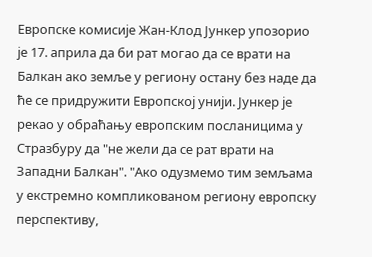Европске комисије Жан-Клод Јункер упозорио је 17. априла да би рат могао да се врати на Балкан ако земље у региону остану без наде да ће се придружити Европској унији. Јункер је рекао у обраћању европским посланицима у Стразбуру да "не жели да се рат врати на Западни Балкан". "Ако одузмемо тим земљама у екстремно компликованом региону европску перспективу,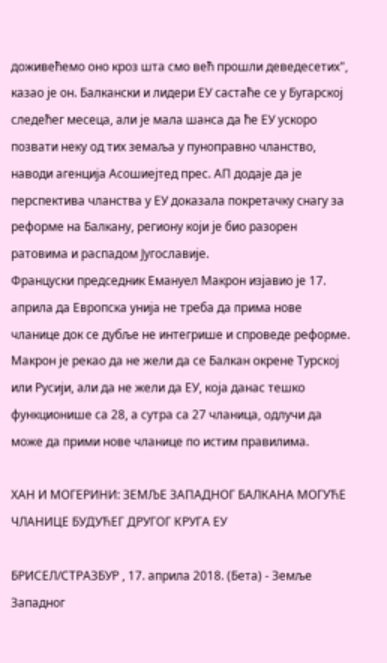доживећемо оно кроз шта смо већ прошли деведесетих", казао је он. Балкански и лидери ЕУ састаће се у Бугарској следећег месеца, али је мала шанса да ће ЕУ ускоро позвати неку од тих земаља у пуноправно чланство, наводи агенција Асошиејтед прес. АП додаје да је перспектива чланства у ЕУ доказала покретачку снагу за реформе на Балкану, региону који је био разорен ратовима и распадом Југославије.
Француски председник Емануел Макрон изјавио је 17. априла да Европска унија не треба да прима нове чланице док се дубље не интегрише и спроведе реформе. Макрон је рекао да не жели да се Балкан окрене Турској или Русији, али да не жели да ЕУ, која данас тешко функционише са 28, а сутра са 27 чланица, одлучи да може да прими нове чланице по истим правилима.

ХАН И МОГЕРИНИ: ЗЕМЉЕ ЗАПАДНОГ БАЛКАНА МОГУЋЕ ЧЛАНИЦЕ БУДУЋЕГ ДРУГОГ КРУГА ЕУ

БРИСЕЛ/СТРАЗБУР , 17. априла 2018. (Бета) - Земље Западног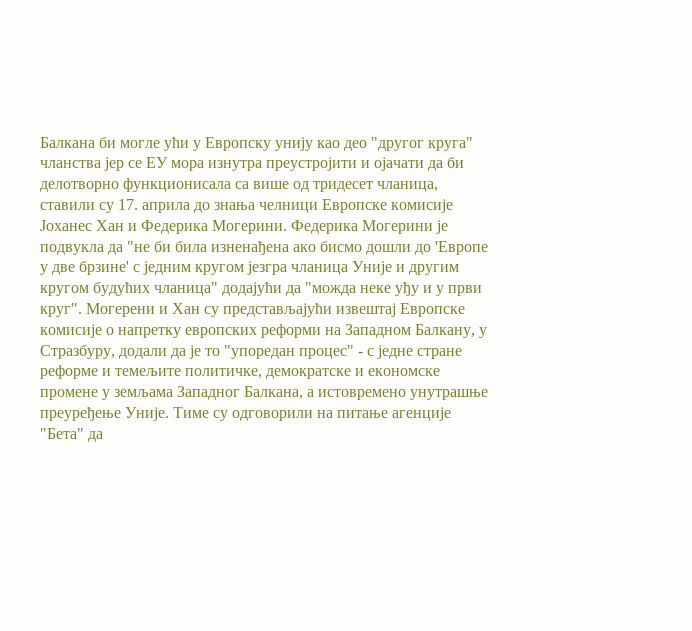Балкана би могле ући у Европску унију као део "другог круга" чланства јер се ЕУ мора изнутра преустројити и ојачати да би делотворно функционисала са више од тридесет чланица, ставили су 17. априла до знања челници Европске комисије Јоханес Хан и Федерика Могерини. Федерика Могерини је подвукла да "не би била изненађена ако бисмо дошли до 'Европе у две брзине' с једним кругом језгра чланица Уније и другим кругом будућих чланица" додајући да "можда неке уђу и у први круг". Могерени и Хан су представљајући извештај Европске комисије о напретку европских реформи на Западном Балкану, у Стразбуру, додали да је то "упоредан процес" - с једне стране реформе и темељите политичке, демократске и економске промене у земљама Западног Балкана, а истовремено унутрашње преуређење Уније. Тиме су одговорили на питање агенције "Бета" да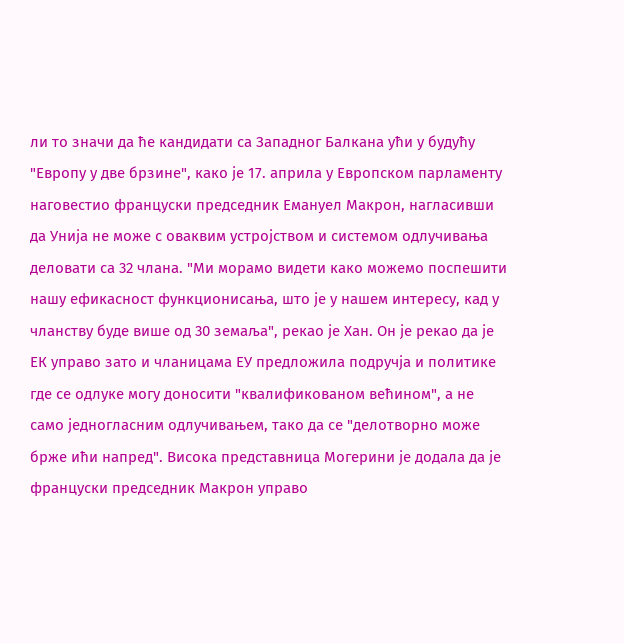ли то значи да ће кандидати са Западног Балкана ући у будућу "Европу у две брзине", како је 17. априла у Европском парламенту наговестио француски председник Емануел Макрон, нагласивши да Унија не може с оваквим устројством и системом одлучивања деловати са 32 члана. "Ми морамо видети како можемо поспешити нашу ефикасност функционисања, што је у нашем интересу, кад у чланству буде више од 30 земаља", рекао је Хан. Он је рекао да је ЕК управо зато и чланицама ЕУ предложила подручја и политике где се одлуке могу доносити "квалификованом већином", а не само једногласним одлучивањем, тако да се "делотворно може брже ићи напред". Висока представница Могерини је додала да је француски председник Макрон управо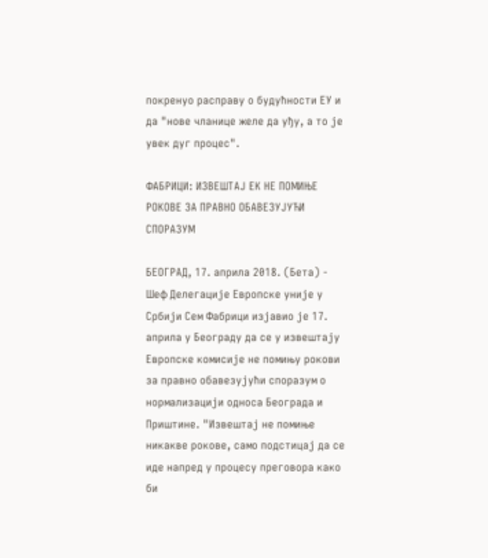покренуо расправу о будућности ЕУ и да "нове чланице желе да уђу, а то је увек дуг процес".

ФАБРИЦИ: ИЗВЕШТАЈ ЕК НЕ ПОМИЊЕ РОКОВЕ ЗА ПРАВНО ОБАВЕЗУЈУЋИ СПОРАЗУМ

БЕОГРАД, 17. априла 2018. (Бета) - Шеф Делегације Европске уније у Србији Сем Фабрици изјавио је 17. априла у Београду да се у извештају Европске комисије не помињу рокови за правно обавезујући споразум о нормализацији односа Београда и Приштине. "Извештај не помиње никакве рокове, само подстицај да се иде напред у процесу преговора како би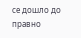се дошло до правно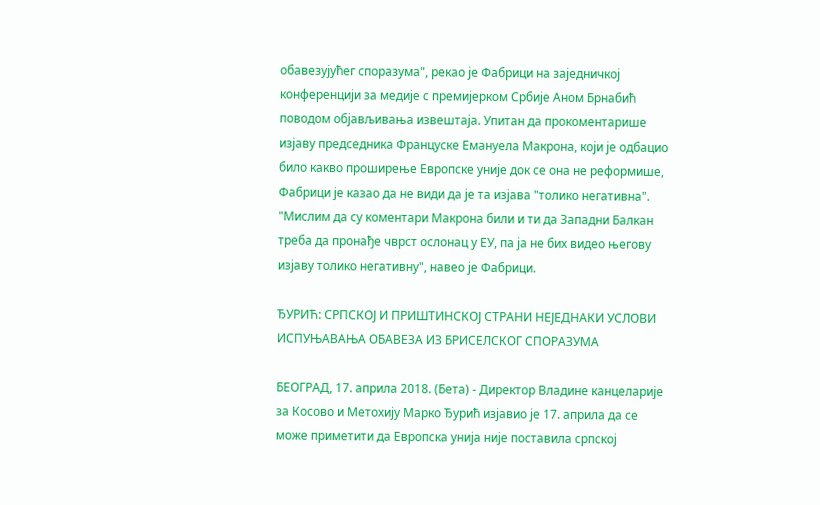обавезујућег споразума", рекао је Фабрици на заједничкој конференцији за медије с премијерком Србије Аном Брнабић поводом објављивања извештаја. Упитан да прокоментарише изјаву председника Француске Емануела Макрона, који је одбацио било какво проширење Европске уније док се она не реформише, Фабрици је казао да не види да је та изјава "толико негативна". "Мислим да су коментари Макрона били и ти да Западни Балкан треба да пронађе чврст ослонац у ЕУ, па ја не бих видео његову изјаву толико негативну", навео је Фабрици.

ЂУРИЋ: СРПСКОЈ И ПРИШТИНСКОЈ СТРАНИ НЕЈЕДНАКИ УСЛОВИ ИСПУЊАВАЊА ОБАВЕЗА ИЗ БРИСЕЛСКОГ СПОРАЗУМА

БЕОГРАД, 17. априла 2018. (Бета) - Директор Владине канцеларије за Косово и Метохију Марко Ђурић изјавио је 17. априла да се може приметити да Европска унија није поставила српској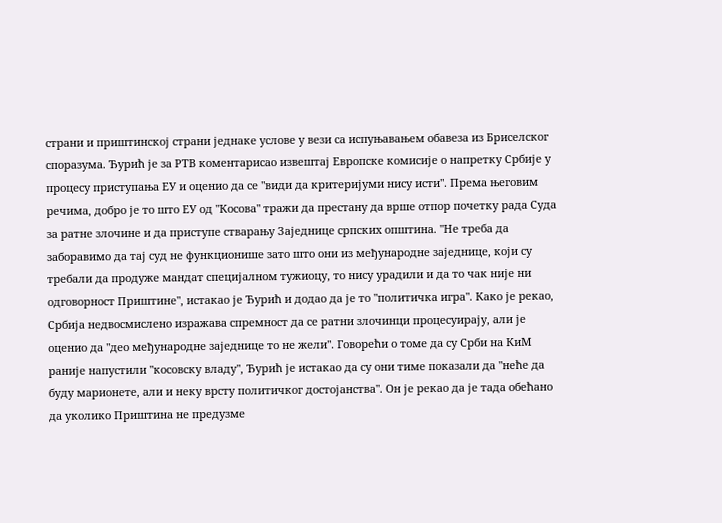страни и приштинској страни једнаке услове у вези са испуњавањем обавеза из Бриселског споразума. Ђурић је за РТВ коментарисао извештај Европске комисије о напретку Србије у процесу приступања ЕУ и оценио да се "види да критеријуми нису исти". Према његовим речима, добро је то што ЕУ од "Косова" тражи да престану да врше отпор почетку рада Суда за ратне злочине и да приступе стварању Заједнице српских општина. "Не треба да заборавимо да тај суд не функционише зато што они из међународне заједнице, који су требали да продуже мандат специјалном тужиоцу, то нису урадили и да то чак није ни одговорност Приштине", истакао је Ђурић и додао да је то "политичка игра". Како је рекао, Србија недвосмислено изражава спремност да се ратни злочинци процесуирају, али је оценио да "део међународне заједнице то не жели". Говорећи о томе да су Срби на КиМ раније напустили "косовску владу", Ђурић је истакао да су они тиме показали да "неће да буду марионете, али и неку врсту политичког достојанства". Он је рекао да је тада обећано да уколико Приштина не предузме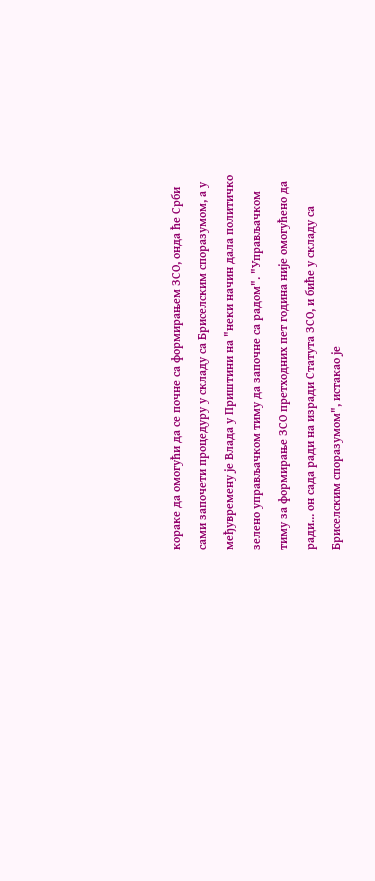кораке да омогући да се почне са формирањем ЗСО, онда ће Срби сами започети процедуру у складу са Бриселским споразумом, а у међувремену је Влада у Приштини на "неки начин дала политичко зелено управљачком тиму да започне са радом". "Управљачком тиму за формирање ЗСО претходних пет година није омогућено да ради... он сада ради на изради Статута ЗСО, и биће у складу са Бриселским споразумом", истакао је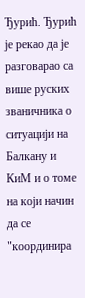Ђурић. Ђурић је рекао да је разговарао са више руских званичника о ситуацији на Балкану и КиМ и о томе на који начин да се "координира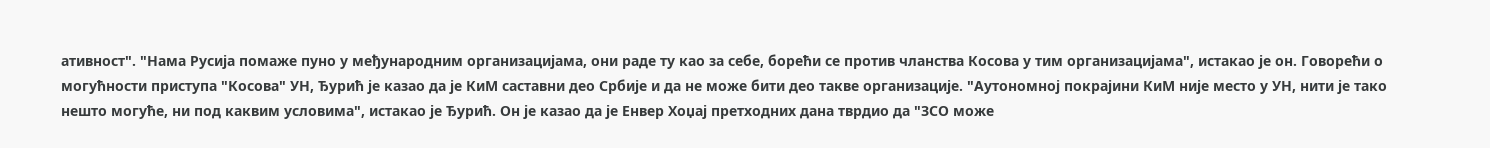ативност". "Нама Русија помаже пуно у међународним организацијама, они раде ту као за себе, борећи се против чланства Косова у тим организацијама", истакао је он. Говорећи о могућности приступа "Косова" УН, Ђурић је казао да је КиМ саставни део Србије и да не може бити део такве организације. "Аутономној покрајини КиМ није место у УН, нити је тако нешто могуће, ни под каквим условима", истакао је Ђурић. Он је казао да је Енвер Хоџај претходних дана тврдио да "ЗСО може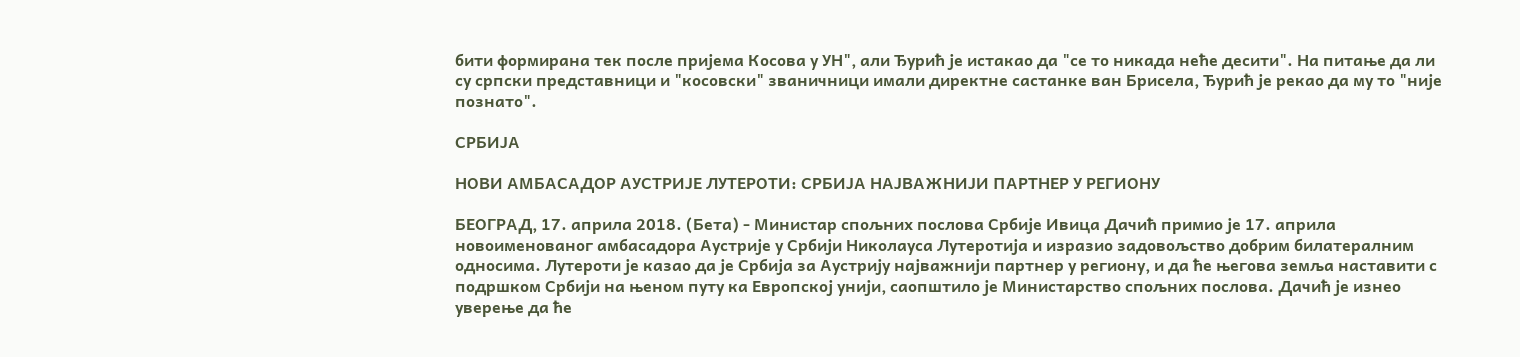бити формирана тек после пријема Косова у УН", али Ђурић је истакао да "се то никада неће десити". На питање да ли су српски представници и "косовски" званичници имали директне састанке ван Брисела, Ђурић је рекао да му то "није познато".

СРБИЈА

НОВИ АМБАСАДОР АУСТРИЈЕ ЛУТЕРОТИ: СРБИЈА НАЈВАЖНИЈИ ПАРТНЕР У РЕГИОНУ

БЕОГРАД, 17. априла 2018. (Бета) - Министар спољних послова Србије Ивица Дачић примио је 17. априла новоименованог амбасадора Аустрије у Србији Николауса Лутеротија и изразио задовољство добрим билатералним односима. Лутероти је казао да је Србија за Аустрију најважнији партнер у региону, и да ће његова земља наставити с подршком Србији на њеном путу ка Европској унији, саопштило је Министарство спољних послова. Дачић је изнео уверење да ће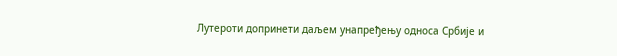Лутероти допринети даљем унапређењу односа Србије и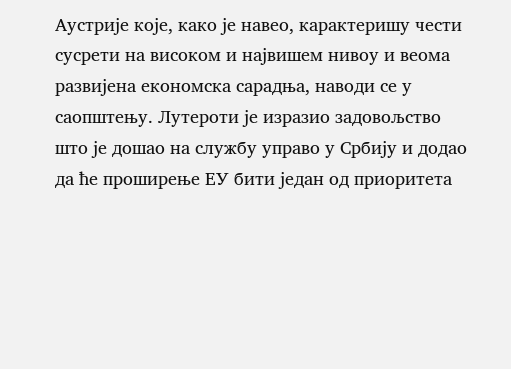Аустрије које, како је навео, карактеришу чести сусрети на високом и највишем нивоу и веома развијена економска сарадња, наводи се у саопштењу. Лутероти је изразио задовољство што је дошао на службу управо у Србију и додао да ће проширење ЕУ бити један од приоритета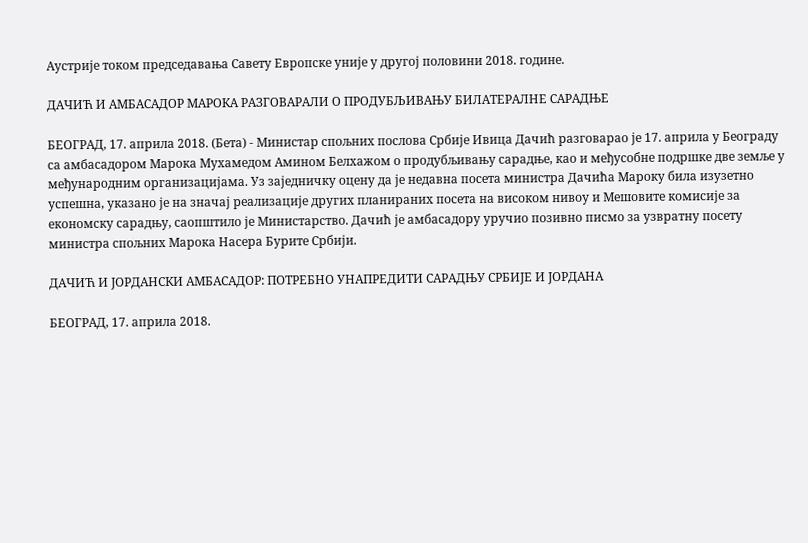Аустрије током председавања Савету Европске уније у другој половини 2018. године.

ДАЧИЋ И АМБАСАДОР МАРОКА РАЗГОВАРАЛИ О ПРОДУБЉИВАЊУ БИЛАТЕРАЛНЕ САРАДЊЕ

БЕОГРАД, 17. априла 2018. (Бета) - Министар спољних послова Србије Ивица Дачић разговарао је 17. априла у Београду са амбасадором Марока Мухамедом Амином Белхажом о продубљивању сарадње, као и међусобне подршке две земље у међународним организацијама. Уз заједничку оцену да је недавна посета министра Дачића Мароку била изузетно успешна, указано је на значај реализације других планираних посета на високом нивоу и Мешовите комисије за економску сарадњу, саопштило је Министарство. Дачић је амбасадору уручио позивно писмо за узвратну посету министра спољних Марока Насера Бурите Србији.

ДАЧИЋ И ЈОРДАНСКИ АМБАСАДОР: ПОТРЕБНО УНАПРЕДИТИ САРАДЊУ СРБИЈЕ И ЈОРДАНА

БЕОГРАД, 17. априла 2018.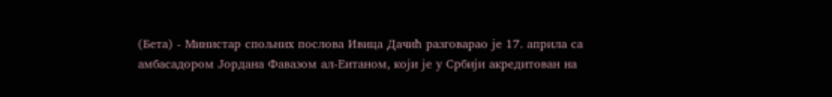(Бета) - Министар спољних послова Ивица Дачић разговарао је 17. априла са амбасадором Јордана Фавазом ал-Еитаном, који је у Србији акредитован на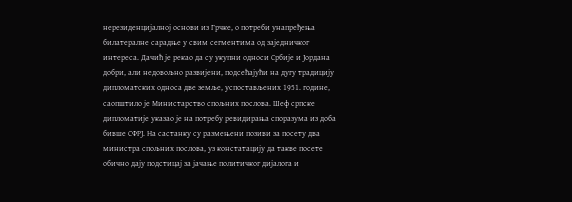нерезиденцијалној основи из Грчке, о потреби унапређења билатералне сарадње у свим сегментима од заједничког интереса. Дачић је рекао да су укупни односи Србије и Јордана добри, али недовољно развијени, подсећајући на дугу традицију дипломатских односа две земље, успостављених 1951. године, саопштило је Министарство спољних послова. Шеф српске дипломатије указао је на потребу ревидирања споразума из доба бивше СФРЈ. На састанку су размењени позиви за посету два министра спољних послова, уз констатацију да такве посете обично дају подстицај за јачање политичког дијалога и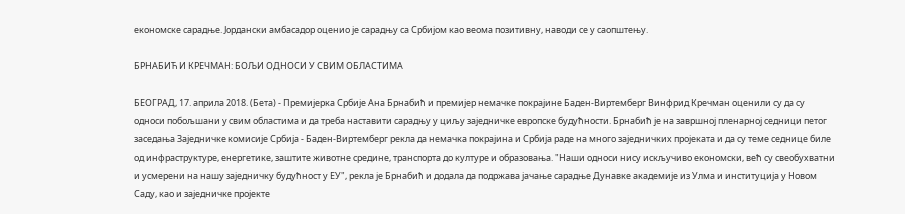економске сарадње. Јордански амбасадор оценио је сарадњу са Србијом као веома позитивну, наводи се у саопштењу.

БРНАБИЋ И КРЕЧМАН: БОЉИ ОДНОСИ У СВИМ ОБЛАСТИМА

БЕОГРАД, 17. априла 2018. (Бета) - Премијерка Србије Ана Брнабић и премијер немачке покрајине Баден-Виртемберг Винфрид Кречман оценили су да су односи побољшани у свим областима и да треба наставити сарадњу у циљу заједничке европске будућности. Брнабић је на завршној пленарној седници петог заседања Заједничке комисије Србија - Баден-Виртемберг рекла да немачка покрајина и Србија раде на много заједничких пројеката и да су теме седнице биле од инфраструктуре, енергетике, заштите животне средине, транспорта до културе и образовања. "Наши односи нису искључиво економски, већ су свеобухватни и усмерени на нашу заједничку будућност у ЕУ", рекла је Брнабић и додала да подржава јачање сарадње Дунавке академије из Улма и институција у Новом Саду, као и заједничке пројекте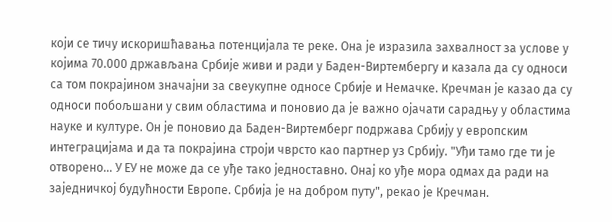који се тичу искоришћавања потенцијала те реке. Она је изразила захвалност за услове у којима 70.000 држављана Србије живи и ради у Баден-Виртембергу и казала да су односи са том покрајином значајни за свеукупне односе Србије и Немачке. Кречман је казао да су односи побољшани у свим областима и поновио да је важно ојачати сарадњу у областима науке и културе. Он је поновио да Баден-Виртемберг подржава Србију у европским интеграцијама и да та покрајина строји чврсто као партнер уз Србију. "Уђи тамо где ти је отворено... У ЕУ не може да се уђе тако једноставно. Онај ко уђе мора одмах да ради на заједничкој будућности Европе. Србија је на добром путу", рекао је Кречман.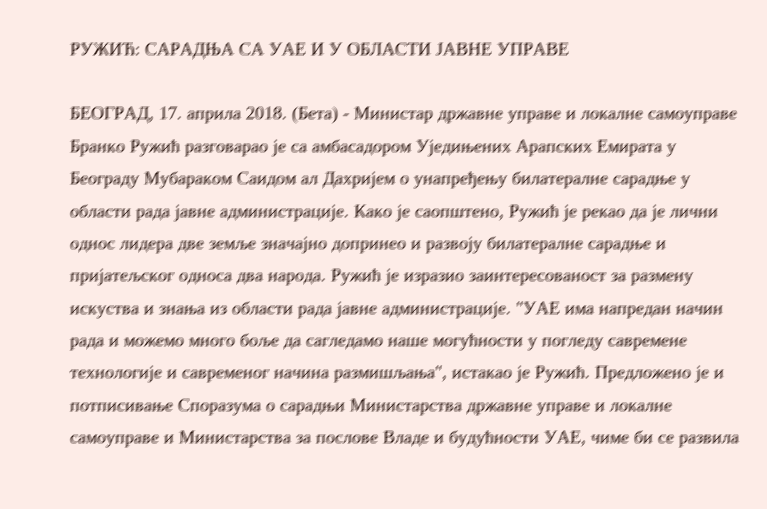РУЖИЋ: САРАДЊА СА УАЕ И У ОБЛАСТИ ЈАВНЕ УПРАВЕ

БЕОГРАД, 17. априла 2018. (Бета) - Министар државне управе и локалне самоуправе Бранко Ружић разговарао је са амбасадором Уједињених Арапских Емирата у Београду Мубараком Саидом ал Дахријем о унапређењу билатералне сарадње у области рада јавне администрације. Како је саопштено, Ружић је рекао да је лични однос лидера две земље значајно допринео и развоју билатералне сарадње и пријатељског односа два народа. Ружић је изразио заинтересованост за размену искуства и знања из области рада јавне администрације. "УАЕ има напредан начин рада и можемо много боље да сагледамо наше могућности у погледу савремене технологије и савременог начина размишљања", истакао је Ружић. Предложено је и потписивање Споразума о сарадњи Министарства државне управе и локалне самоуправе и Министарства за послове Владе и будућности УАЕ, чиме би се развила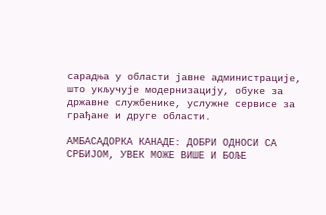сарадња у области јавне администрације, што укључује модернизацију, обуке за државне службенике, услужне сервисе за грађане и друге области.

АМБАСАДОРКА КАНАДЕ: ДОБРИ ОДНОСИ СА СРБИЈОМ, УВЕК МОЖЕ ВИШЕ И БОЉЕ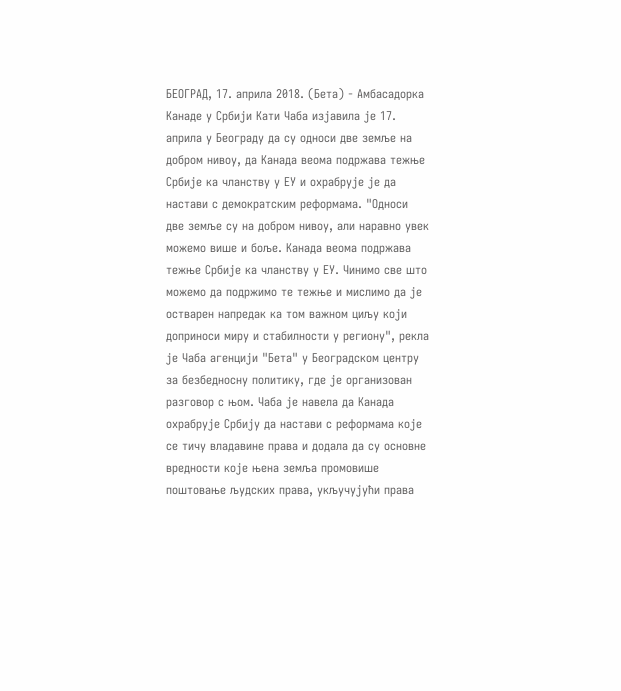БЕОГРАД, 17. априла 2018. (Бета) - Амбасадорка Канаде у Србији Кати Чаба изјавила је 17. априла у Београду да су односи две земље на добром нивоу, да Канада веома подржава тежње Србије ка чланству у ЕУ и охрабрује је да настави с демократским реформама. "Односи две земље су на добром нивоу, али наравно увек можемо више и боље. Канада веома подржава тежње Србије ка чланству у ЕУ. Чинимо све што можемо да подржимо те тежње и мислимо да је остварен напредак ка том важном циљу који доприноси миру и стабилности у региону", рекла је Чаба агенцији "Бета" у Београдском центру за безбедносну политику, где је организован разговор с њом. Чаба је навела да Канада охрабрује Србију да настави с реформама које се тичу владавине права и додала да су основне вредности које њена земља промовише поштовање људских права, укључујући права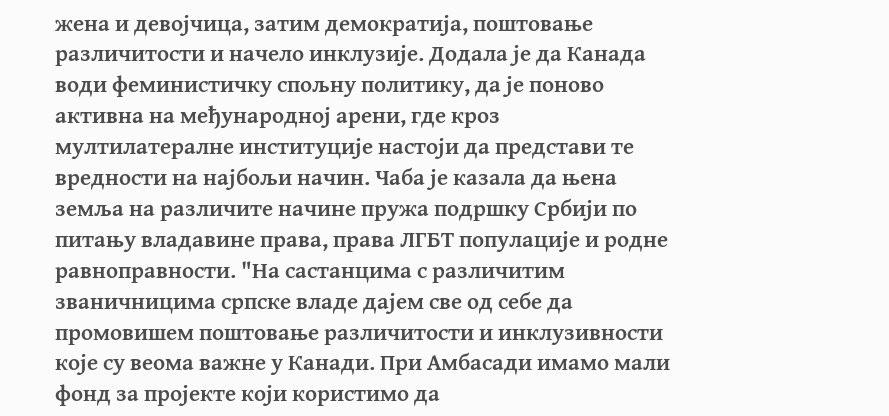жена и девојчица, затим демократија, поштовање различитости и начело инклузије. Додала је да Канада води феминистичку спољну политику, да је поново активна на међународној арени, где кроз мултилатералне институције настоји да представи те вредности на најбољи начин. Чаба је казала да њена земља на различите начине пружа подршку Србији по питању владавине права, права ЛГБТ популације и родне равноправности. "На састанцима с различитим званичницима српске владе дајем све од себе да промовишем поштовање различитости и инклузивности које су веома важне у Канади. При Амбасади имамо мали фонд за пројекте који користимо да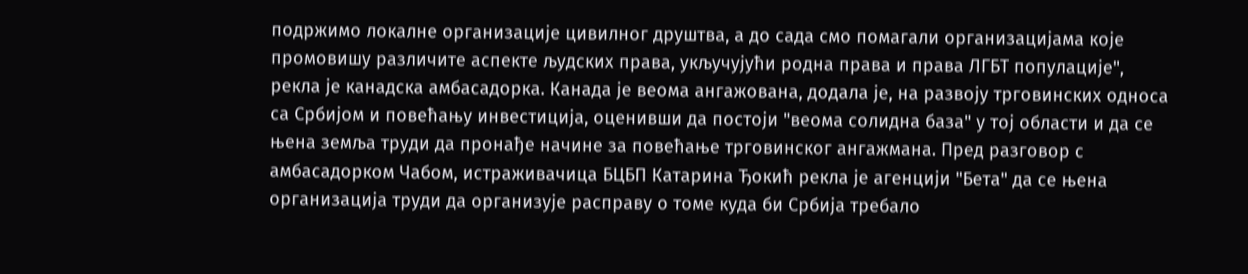подржимо локалне организације цивилног друштва, а до сада смо помагали организацијама које промовишу различите аспекте људских права, укључујући родна права и права ЛГБТ популације", рекла је канадска амбасадорка. Канада је веома ангажована, додала је, на развоју трговинских односа са Србијом и повећању инвестиција, оценивши да постоји "веома солидна база" у тој области и да се њена земља труди да пронађе начине за повећање трговинског ангажмана. Пред разговор с амбасадорком Чабом, истраживачица БЦБП Катарина Ђокић рекла је агенцији "Бета" да се њена организација труди да организује расправу о томе куда би Србија требало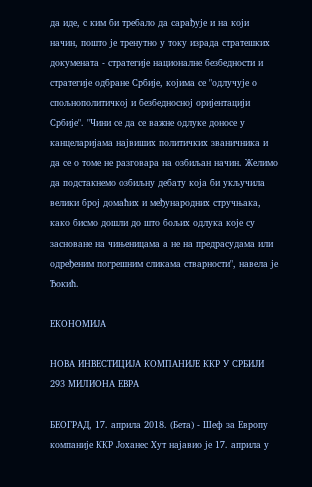да иде, с ким би требало да сарађује и на који начин, пошто је тренутно у току израда стратешких докумената - стратегије националне безбедности и стратегије одбране Србије, којима се "одлучује о спољнополитичкој и безбедносној оријентацији Србије". "Чини се да се важне одлуке доносе у канцеларијама највиших политичких званичника и да се о томе не разговара на озбиљан начин. Желимо да подстакнемо озбиљну дебату која би укључила велики број домаћих и међународних стручњака, како бисмо дошли до што бољих одлука које су засноване на чињеницама а не на предрасудама или одређеним погрешним сликама стварности", навела је Ђокић.

ЕКОНОМИЈА

НОВА ИНВЕСТИЦИЈА КОМПАНИЈЕ ККР У СРБИЈИ 293 МИЛИОНА ЕВРА

БЕОГРАД, 17. априла 2018. (Бета) - Шеф за Европу компаније ККР Јоханес Хут најавио је 17. априла у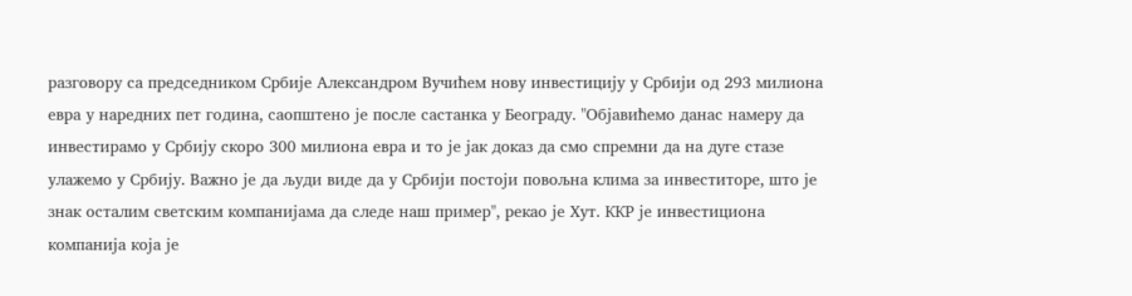разговору са председником Србије Александром Вучићем нову инвестицију у Србији од 293 милиона евра у наредних пет година, саопштено је после састанка у Београду. "Објавићемо данас намеру да инвестирамо у Србију скоро 300 милиона евра и то је јак доказ да смо спремни да на дуге стазе улажемо у Србију. Важно је да људи виде да у Србији постоји повољна клима за инвеститоре, што је знак осталим светским компанијама да следе наш пример", рекао је Хут. ККР је инвестициона компанија која је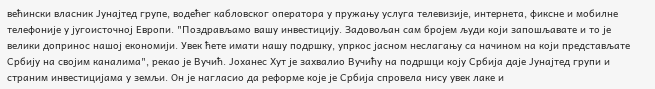већински власник Јунајтед групе, водећег кабловског оператора у пружању услуга телевизије, интернета, фиксне и мобилне телефоније у југоисточној Европи. "Поздрављамо вашу инвестицију. Задовољан сам бројем људи који запошљавате и то је велики допринос нашој економији. Увек ћете имати нашу подршку, упркос јасном неслагању са начином на који представљате Србију на својим каналима", рекао је Вучић. Јоханес Хут је захвалио Вучићу на подршци коју Србија даје Јунајтед групи и страним инвестицијама у земљи. Он је нагласио да реформе које је Србија спровела нису увек лаке и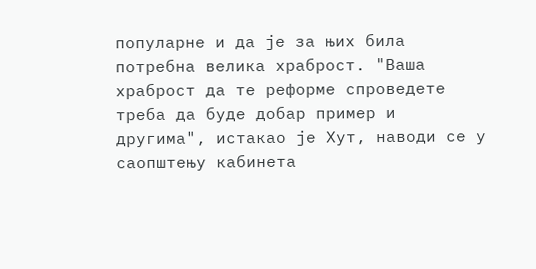популарне и да је за њих била потребна велика храброст. "Ваша храброст да те реформе спроведете треба да буде добар пример и другима", истакао је Хут, наводи се у саопштењу кабинета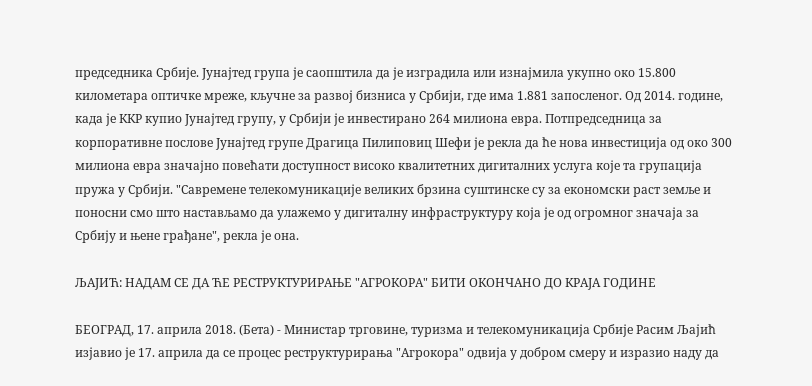председника Србије. Јунајтед група је саопштила да је изградила или изнајмила укупно око 15.800 километара оптичке мреже, кључне за развој бизниса у Србији, где има 1.881 запосленог. Од 2014. године, када је ККР купио Јунајтед групу, у Србији је инвестирано 264 милиона евра. Потпредседница за корпоративне послове Јунајтед групе Драгица Пилиповиц Шефи је рекла да ће нова инвестиција од око 300 милиона евра значајно повећати доступност високо квалитетних дигиталних услуга које та групација пружа у Србији. "Савремене телекомуникације великих брзина суштинске су за економски раст земље и поносни смо што настављамо да улажемо у дигиталну инфраструктуру која је од огромног значаја за Србију и њене грађане", рекла је она.

ЉАЈИЋ: НАДАМ СЕ ДА ЋЕ РЕСТРУКТУРИРАЊЕ "АГРОКОРА" БИТИ ОКОНЧАНО ДО КРАЈА ГОДИНЕ

БЕОГРАД, 17. априла 2018. (Бета) - Министар трговине, туризма и телекомуникација Србије Расим Љајић изјавио је 17. априла да се процес реструктурирања "Агрокора" одвија у добром смеру и изразио наду да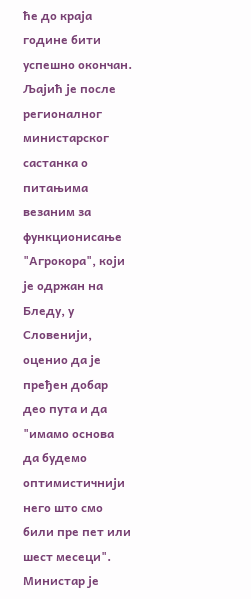ће до краја године бити успешно окончан. Љајић је после регионалног министарског састанка о питањима везаним за функционисање "Агрокора", који је одржан на Бледу, у Словенији, оценио да је пређен добар део пута и да "имамо основа да будемо оптимистичнији него што смо били пре пет или шест месеци". Министар је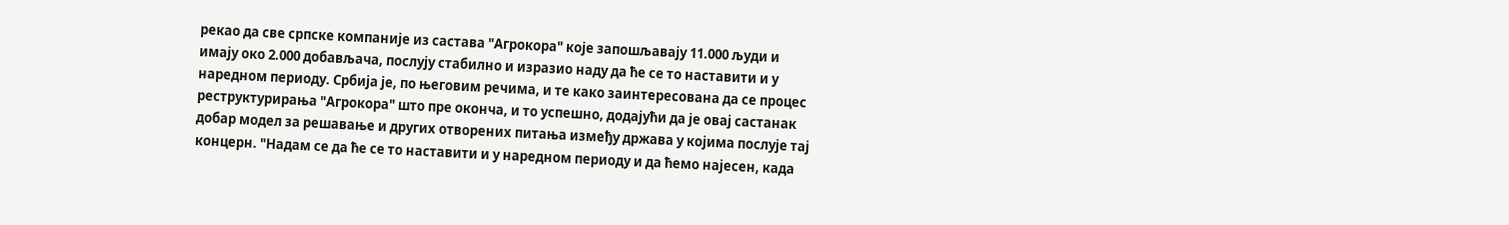рекао да све српске компаније из састава "Агрокора" које запошљавају 11.000 људи и имају око 2.000 добављача, послују стабилно и изразио наду да ће се то наставити и у наредном периоду. Србија је, по његовим речима, и те како заинтересована да се процес реструктурирања "Агрокора" што пре оконча, и то успешно, додајући да је овај састанак добар модел за решавање и других отворених питања између држава у којима послује тај концерн. "Надам се да ће се то наставити и у наредном периоду и да ћемо најесен, када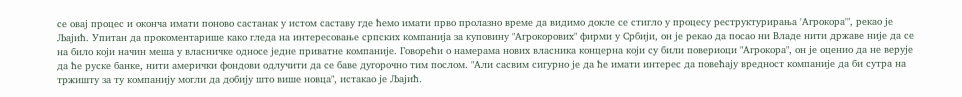се овај процес и оконча имати поново састанак у истом саставу где ћемо имати прво пролазно време да видимо докле се стигло у процесу реструктурирања 'Агрокора'", рекао је Љајић. Упитан да прокоментарише како гледа на интересовање српских компанија за куповину "Агрокорових" фирми у Србији, он је рекао да посао ни Владе нити државе није да се на било који начин меша у власничке односе једне приватне компаније. Говорећи о намерама нових власника концерна који су били повериоци "Агрокора", он је оценио да не верује да ће руске банке, нити амерички фондови одлучити да се баве дугорочно тим послом. "Али сасвим сигурно је да ће имати интерес да повећају вредност компаније да би сутра на тржишту за ту компанију могли да добију што више новца", истакао је Љајић.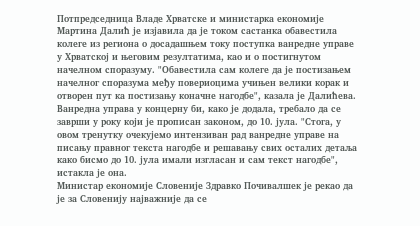Потпредседница Владе Хрватске и министарка економије Мартина Далић је изјавила да је током састанка обавестила колеге из региона о досадашњем току поступка ванредне управе у Хрватској и његовим резултатима, као и о постигнутом начелном споразуму. "Обавестила сам колеге да је постизањем начелног споразума међу повериоцима учињен велики корак и отворен пут ка постизању коначне нагодбе", казала је Далићева. Ванредна управа у концерну би, како је додала, требало да се заврши у року који је прописан законом, до 10. јула. "Стога, у овом тренутку очекујемо интензиван рад ванредне управе на писању правног текста нагодбе и решавању свих осталих детаља како бисмо до 10. јула имали изгласан и сам текст нагодбе", истакла је она.
Министар економије Словеније Здравко Почивалшек је рекао да је за Словенију најважније да се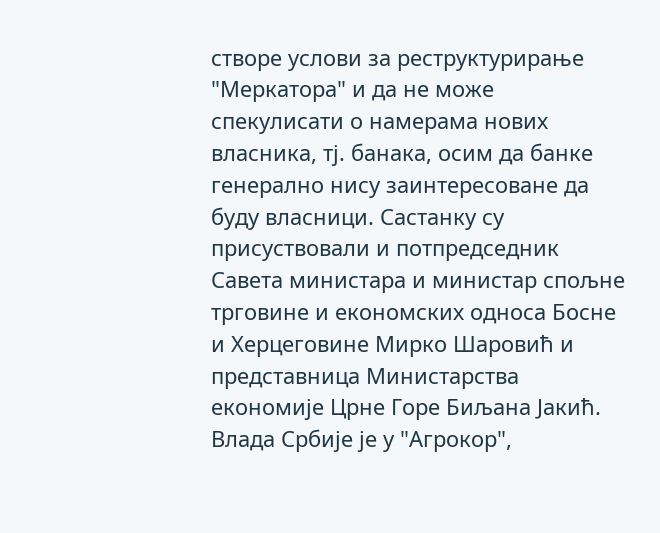створе услови за реструктурирање "Меркатора" и да не може спекулисати о намерама нових власника, тј. банака, осим да банке генерално нису заинтересоване да буду власници. Састанку су присуствовали и потпредседник Савета министара и министар спољне трговине и економских односа Босне и Херцеговине Мирко Шаровић и представница Министарства економије Црне Горе Биљана Јакић. Влада Србије је у "Агрокор",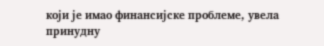који је имао финансијске проблеме, увела принудну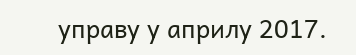управу у априлу 2017.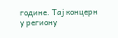године. Тај концерн у региону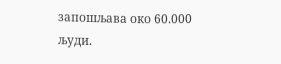запошљава око 60.000 људи.